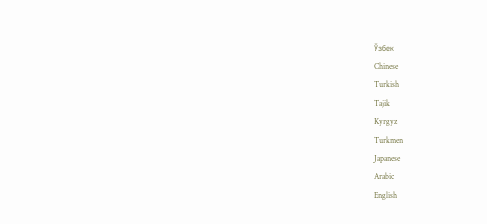Ўзбек
Chinese
Turkish
Tajik
Kyrgyz
Turkmen
Japanese
Arabic
English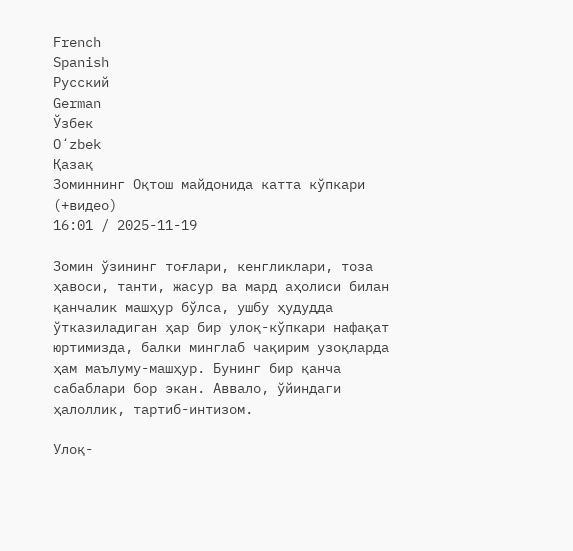French
Spanish
Русский
German
Ўзбек
Oʻzbek
Қазақ
Зоминнинг Оқтош майдонида катта кўпкари (+видео)
16:01 / 2025-11-19

Зомин ўзининг тоғлари, кенгликлари, тоза ҳавоси, танти, жасур ва мард аҳолиси билан қанчалик машҳур бўлса, ушбу ҳудудда ўтказиладиган ҳар бир улоқ-кўпкари нафақат юртимизда, балки минглаб чақирим узоқларда ҳам маълуму-машҳур. Бунинг бир қанча сабаблари бор экан. Аввало, ўйиндаги ҳалоллик, тартиб-интизом.

Улоқ-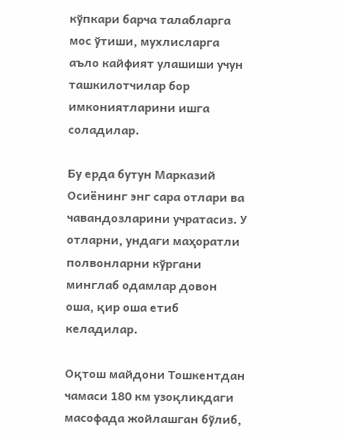кўпкари барча талабларга мос ўтиши, мухлисларга аъло кайфият улашиши учун ташкилотчилар бор имкониятларини ишга соладилар.

Бу ерда бутун Марказий Осиёнинг энг сара отлари ва чавандозларини учратасиз. У отларни, ундаги маҳоратли полвонларни кўргани минглаб одамлар довон оша, қир оша етиб келадилар.

Оқтош майдони Тошкентдан чамаси 180 км узоқликдаги масофада жойлашган бўлиб,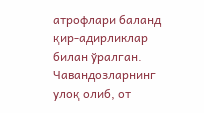атрофлари баланд қир-адирликлар билан ўралган. Чавандозларнинг улоқ олиб, от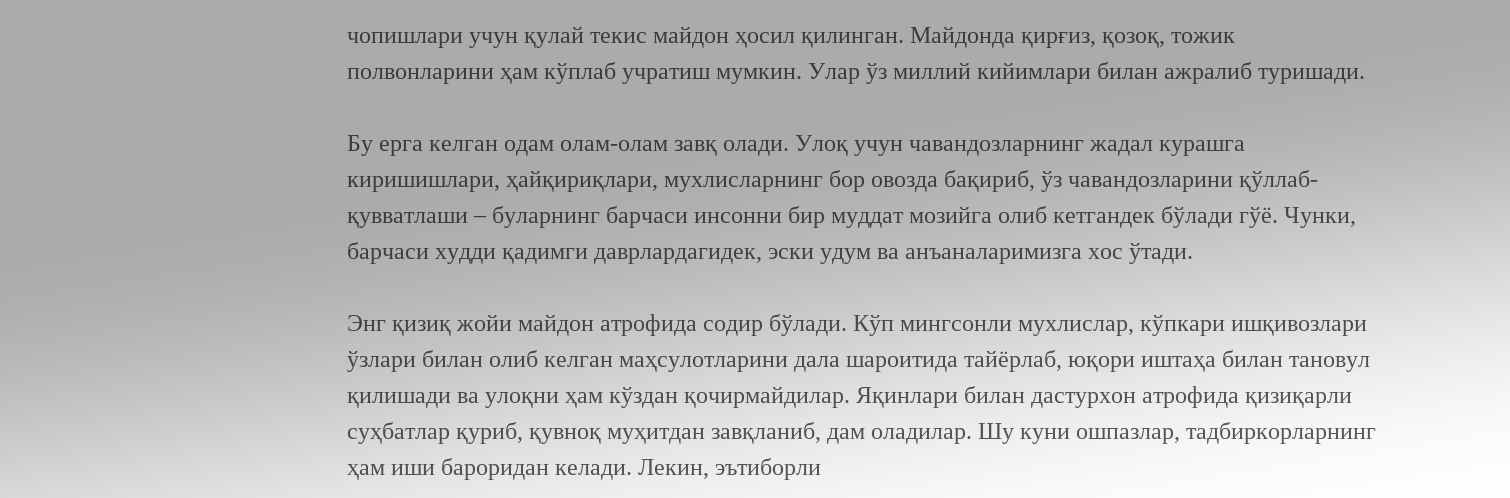чопишлари учун қулай текис майдон ҳосил қилинган. Майдонда қирғиз, қозоқ, тожик полвонларини ҳам кўплаб учратиш мумкин. Улар ўз миллий кийимлари билан ажралиб туришади.

Бу ерга келган одам олам-олам завқ олади. Улоқ учун чавандозларнинг жадал курашга киришишлари, ҳайқириқлари, мухлисларнинг бор овозда бақириб, ўз чавандозларини қўллаб-қувватлаши – буларнинг барчаси инсонни бир муддат мозийга олиб кетгандек бўлади гўё. Чунки, барчаси худди қадимги даврлардагидек, эски удум ва анъаналаримизга хос ўтади.

Энг қизиқ жойи майдон атрофида содир бўлади. Кўп мингсонли мухлислар, кўпкари ишқивозлари ўзлари билан олиб келган маҳсулотларини дала шароитида тайёрлаб, юқори иштаҳа билан тановул қилишади ва улоқни ҳам кўздан қочирмайдилар. Яқинлари билан дастурхон атрофида қизиқарли суҳбатлар қуриб, қувноқ муҳитдан завқланиб, дам оладилар. Шу куни ошпазлар, тадбиркорларнинг ҳам иши бароридан келади. Лекин, эътиборли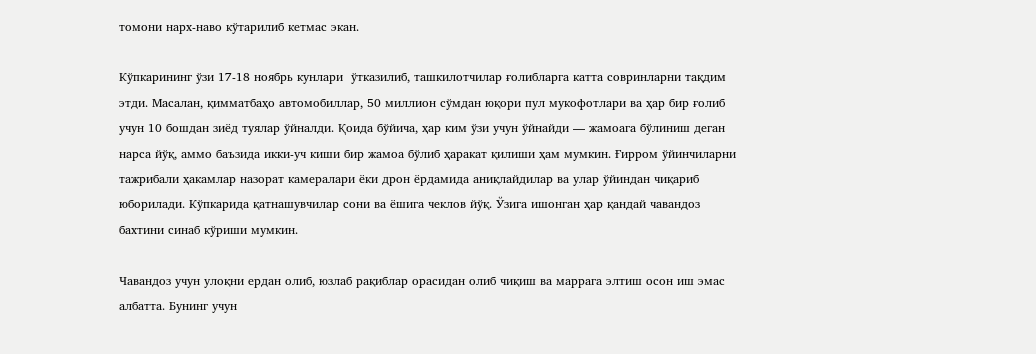томони нарх-наво кўтарилиб кетмас экан.

Кўпкарининг ўзи 17-18 ноябрь кунлари  ўтказилиб, ташкилотчилар ғолибларга катта совринларни тақдим этди. Масалан, қимматбаҳо автомобиллар, 50 миллион сўмдан юқори пул мукофотлари ва ҳар бир ғолиб учун 10 бошдан зиёд туялар ўйналди. Қоида бўйича, ҳар ким ўзи учун ўйнайди — жамоага бўлиниш деган нарса йўқ, аммо баъзида икки-уч киши бир жамоа бўлиб ҳаракат қилиши ҳам мумкин. Ғирром ўйинчиларни тажрибали ҳакамлар назорат камералари ёки дрон ёрдамида аниқлайдилар ва улар ўйиндан чиқариб юборилади. Кўпкарида қатнашувчилар сони ва ёшига чеклов йўқ. Ўзига ишонган ҳар қандай чавандоз бахтини синаб кўриши мумкин.

Чавандоз учун улоқни ердан олиб, юзлаб рақиблар орасидан олиб чиқиш ва маррага элтиш осон иш эмас албатта. Бунинг учун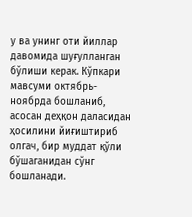у ва унинг оти йиллар давомида шуғулланган бўлиши керак. Кўпкари мавсуми октябрь-ноябрда бошланиб, асосан деҳқон даласидан ҳосилини йиғиштириб олгач, бир муддат қўли бўшаганидан сўнг бошланади.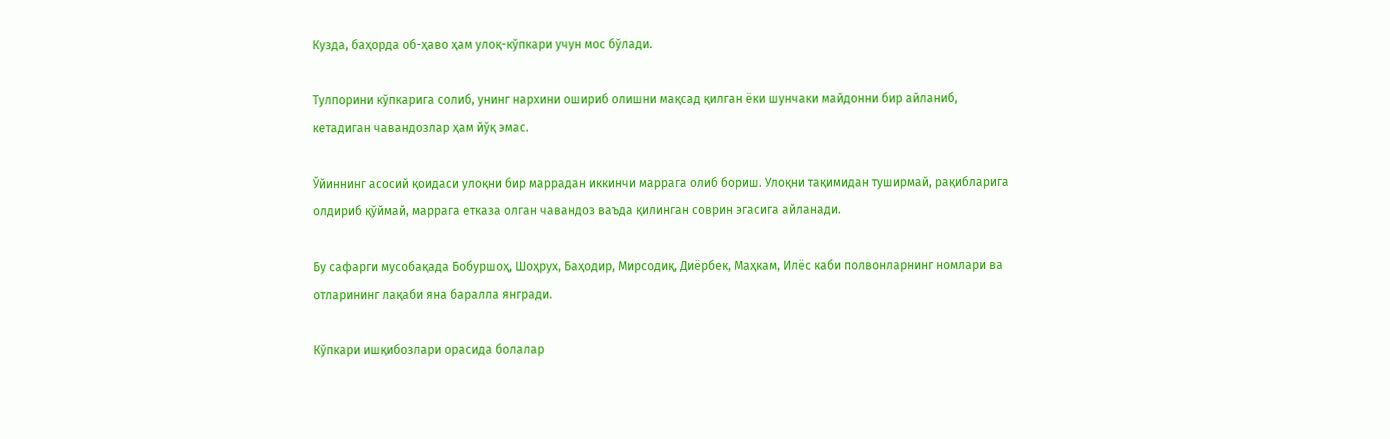Кузда, баҳорда об-ҳаво ҳам улоқ-кўпкари учун мос бўлади.

Тулпорини кўпкарига солиб, унинг нархини ошириб олишни мақсад қилган ёки шунчаки майдонни бир айланиб, кетадиган чавандозлар ҳам йўқ эмас.

Ўйиннинг асосий қоидаси улоқни бир маррадан иккинчи маррага олиб бориш. Улоқни тақимидан туширмай, рақибларига олдириб қўймай, маррага етказа олган чавандоз ваъда қилинган соврин эгасига айланади.

Бу сафарги мусобақада Бобуршоҳ, Шоҳрух, Баҳодир, Мирсодиқ, Диёрбек, Маҳкам, Илёс каби полвонларнинг номлари ва отларининг лақаби яна баралла янгради.

Кўпкари ишқибозлари орасида болалар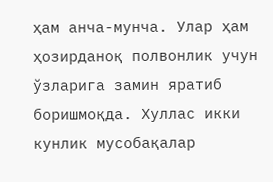ҳам анча-мунча. Улар ҳам ҳозирданоқ полвонлик учун ўзларига замин яратиб боришмоқда. Хуллас икки кунлик мусобақалар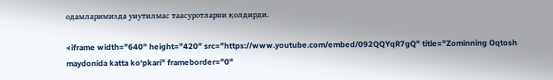одамларимизда унутилмас таасуротларни қолдирди.

<iframe width="640" height="420" src="https://www.youtube.com/embed/092QQYqR7gQ" title="Zominning Oqtosh maydonida katta ko‘pkari" frameborder="0"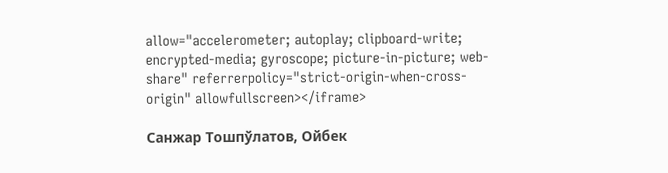allow="accelerometer; autoplay; clipboard-write; encrypted-media; gyroscope; picture-in-picture; web-share" referrerpolicy="strict-origin-when-cross-origin" allowfullscreen></iframe>

Санжар Тошпўлатов, Ойбек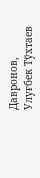Давронов, Улуғбек Тўхтаев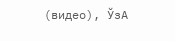(видео), ЎзА